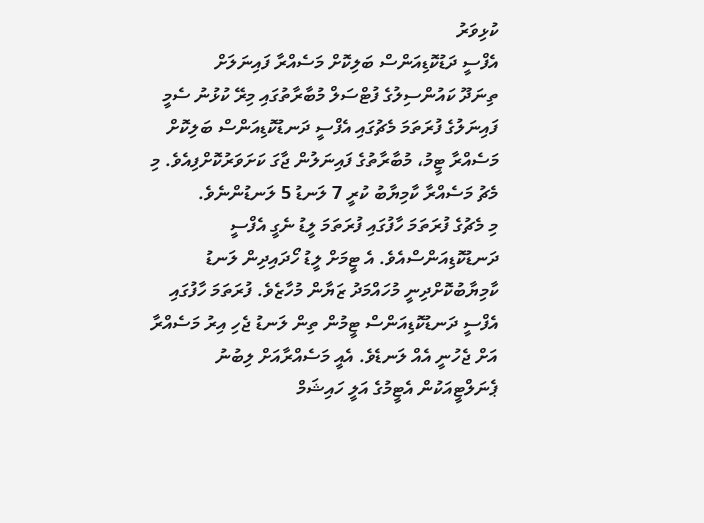ކުޅިވަރު
އެފްސީ ދަޑުކޮޑިއަންސް ބަލިކޮށް މަސެއްރާ ފައިނަލަށް
ތިނަދޫ ކައުންސިލުގެ ފުޓްސަލް މުބާރާތުގައި މިރޭ ކުޅުނު ސެމީ ފައިނަލުގެ ފުރަތަމަ މެޗުގައި އެފްސީ ދަނޑުކޮޑިއަންސް ބަލިކޮށް މަސެއްރާ ޓީމު، މުބާރާތުގެ ފައިނަލުން ޖާގަ ކަށަވަރުކޮށްފިއެވެ. މި މެޗު މަސެއްރާ ކާމިޔާބު ކުރީ 7 ލަނޑު 5 ލަނޑުންނެވެ.
މި މެޗުގެ ފުރަތަމަ ހާފުގައި ފުރަތަމަ ލީޑު ނެގީ އެފްސީ ދަނޑުކޮޑިއަންސްއެވެ. އެ ޓީމަށް ލީޑު ހޯދައިދިން ލަނޑު ކާމިޔާބުކޮށްދިނީ މުހައްމަދު ޒަޔާން މުހާޒެވެ. ފުރަތަމަ ހާފުގައި އެފްސީ ދަނޑުކޮޑިއަންސް ޓީމުން ތިން ލަނޑު ޖެހި އިރު މަސެއްރާ އަށް ޖެހުނީ އެއް ލަނޑެވެ. އެއީ މަސެއްރާއަށް ލިބުނު ޕެނަލްޓީއަކުން އެޓީމުގެ އަލީ ހައިޝަމް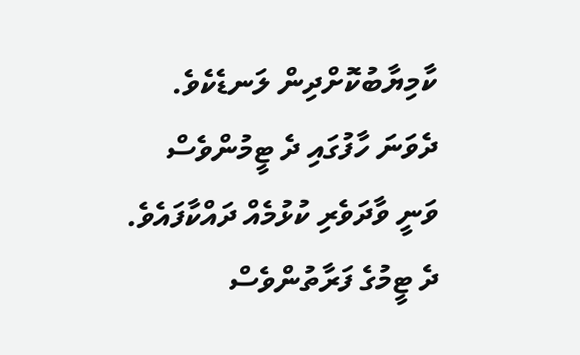ކާމިޔާބުކޮށްދިން ލަނޑެކެވެ.
ދެވަނަ ހާފުގައި ދެ ޓީމުންވެސް ވަނީ ވާދަވެރި ކުޅުމެއް ދައްކާފައެވެ. ދެ ޓީމުގެ ފަރާތުންވެސް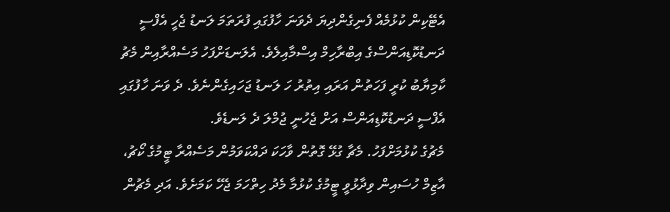އެޓޭކިން ކުޅުމެއް ފެނިގެންދިޔަ ދެވަނަ ހާފުގައި ފުރަތަމަ ލަނޑު ޖެހީ އެފްސީ ދަނޑުކޮޑިއަންސްގެ އިބްރާހިމް އިސްމާއިލެވެ. އެލަނޑަށްފަހު މަސެއްރާއިން މެޗު ކާމިޔާބު ކުރީ ފަހަތުން އަރައި އިތުރު ހަ ލަނޑު ޖަހައިގެންނެވެ. ދެ ވަނަ ހާފުގައި އެފްސީ ދަނޑުކޮޑިއަންސް އަށް ޖެހުނީ ޖުމްލަ ދެ ލަނޑެވެ.
މެޗުގެ ކުޅުމަށްފަހު. މެޗާ ގުޅޭ ގޮތުން ވާހަކަ ދައްކަވަމުން މަސެއްރާ ޓީމުގެ ކޯޗު، އާޒިމް ހުސައިން ވިދާޅުވީ ޓީމުގެ ކުޅުމާ މެދު ހިތްހަމަ ޖެހޭ ކަމަށެވެ. އަދި މެޗުން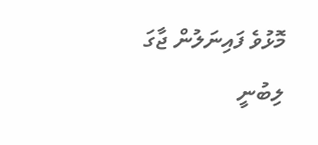މޮޅުވެ ފައިނަލުން ޖާގަ ލިބުނީ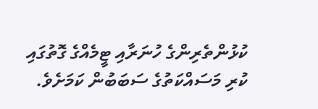ކުޅުންތެރިންގެ ހުނަރާއި ޓީމެއްގެ ގޮތުގައި ކުރި މަސައްކަތުގެ ސަބަބުން ކަމަށެވެ.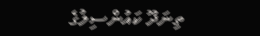ތިނަދޫ ކައުންސިލުގެ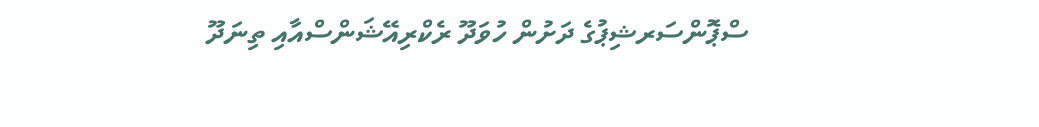ސްޕޮންސަރޝިޕުގެ ދަށުން ހުވަދޫ ރެކްރިއޭޝަންސްއާއި ތިނަދޫ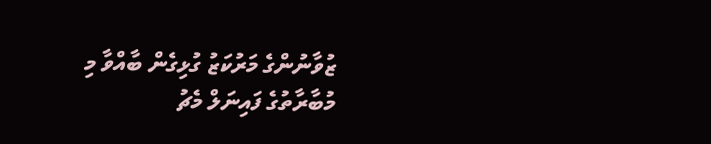ޒުވާނުންގެ މަރުކަޒު ގުޅިގެން ބާއްވާ މި މުބާރާތުގެ ފައިނަލް މެޗު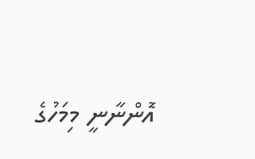އޮންނާނީ މިމަހުގެ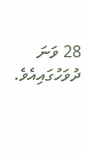28 ވަނަ ދުވަހުގައިއެވެ.